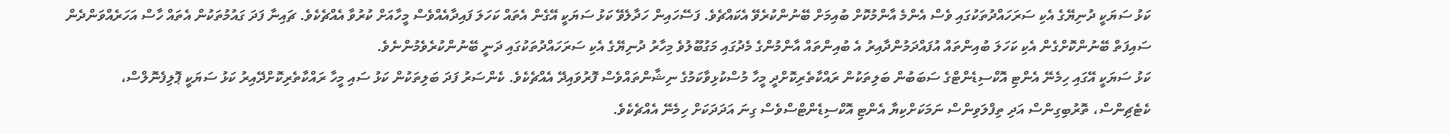ކަޅު ސަޔަކީ ދުނިޔޭގެ އެކި ސަރަހައްދުތަކުގައި ވެސް އެންމެ އާންމުކޮށް ބުއިމަށް ބޭނުންކުރެވޭ އެކައްޗެވެ. ފަސޭހައިން ހަދާލެވޭ ކަޅު ސަޔަކީ އޭގެން އެތައް ކަހަލަ ފައިދާއެއްވެސް މީހާއަށް ކުރުވާ އެއްޗެކެވެ. ޗައިނާ ފަދަ ގައުމުތަކުން އެތައް ހާސް އަހަރެއްވަންދެން ސައިފަތް ބޭނުންކޮށްގެން އެކި ކަހަލަ ބުއިންތައް އުފައްދަމުންދާއިރު އެ ބުއިންތައް އާންމުންގެ މެދުގައި މަގުބޫލުވެ މިހާރު ދުނިޔޭގެ އެކި ސަރަހައްދުތަކުގައި ދަނީ ބޭނުންކުރެވެމުންނެވެ.
ކަޅު ސަޔަކީ އޭގައި ހިމެނޭ އެންޓި އޮކްސިޑެންޓްގެ ސަބަބުން ބަލިތަކުން ރައްކާތެރިކޮށްދީ މީހާ މުސްކުޅިވާކަމުގެ ނިޝާންތައްވެސް ފޮރުވައިދޭ އެއްޗެކެވެ. ކެންސަރު ފަދަ ބަލިތަކުން ކަޅު ސައި މީހާ ރައްކާތެރިކޮށްދޭއިރު ކަޅު ސަޔަކީ ޕޮލިފެނޮލްސް، ކެޓެޗިންސް، ތޮރުބިގިންސް އަދި ތިފްލަވިންސް ނަމަކަށްކިޔާ އެންޓި އޮކްސިޑެންޓްސްވެސް ގިނަ އަދަދަކަށް ހިމެނޭ އެއްޗެކެވެ.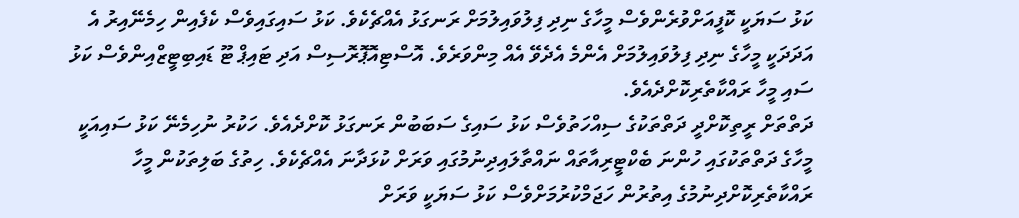ކަޅު ސަޔަކީ ކޮފީއަށްވުރެންވެސް މީހާގެ ނިދި ފިލުވައިލުމަށް ރަނގަޅު އެއްޗެކެވެ. ކަޅު ސައިގައިވެސް ކެފެއިން ހިމެނޭއިރު އެ އަދަދަކީ މީހާގެ ނިދި ފިލުވައިލުމަށް އެންމެ އެދެވޭ އެއް މިންވަރެވެ. އޮސްޓިއޮޕޮރޮސިސް އަދި ޓައިޕް ޓޫ ޑައިބިޓީޒްއިންވެސް ކަޅު ސައި މީހާ ރައްކާތެރިކޮށްދެއެވެ.
ދަތްތަށް ރީތިކޮށްދީ ދަތްތަކުގެ ސިއްހަތުވެސް ކަޅު ސައިގެ ސަބަބުން ރަނގަޅު ކޮށްދެއެވެ. ހަކުރު ނުހިމެނޭ ކަޅު ސައިއަކީ މީހާގެ ދަތްތަކުގައި ހުންނަ ބެކްޓީރިއާތައް ނައްތާލައިދިނުމުގައި ވަރަށް ކުޅަދާނަ އެއްޗެކެވެ. ހިތުގެ ބަލިތަކުން މީހާ ރައްކާތެރިކޮށްދިނުމުގެ އިތުރުން ހަޖަމްކުރުމަށްވެސް ކަޅު ސަޔަކީ ވަރަށް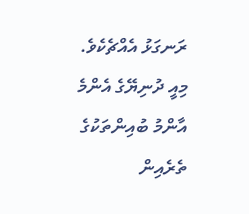ރަނގަޅު އެއްޗެކެވެ.
މިއީ ދުނިޔޭގެ އެންމެ އާންމު ބުއިންތަކުގެ ތެރެއިން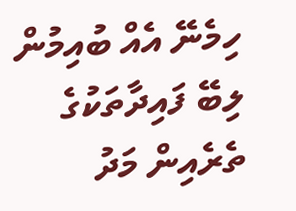ހިމެނޭ އެއް ބުއިމުން ލިބޭ ފައިދާތަކުގެ ތެރެއިން މަދު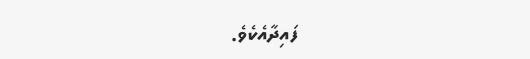ފައިދާއެކެވެ.